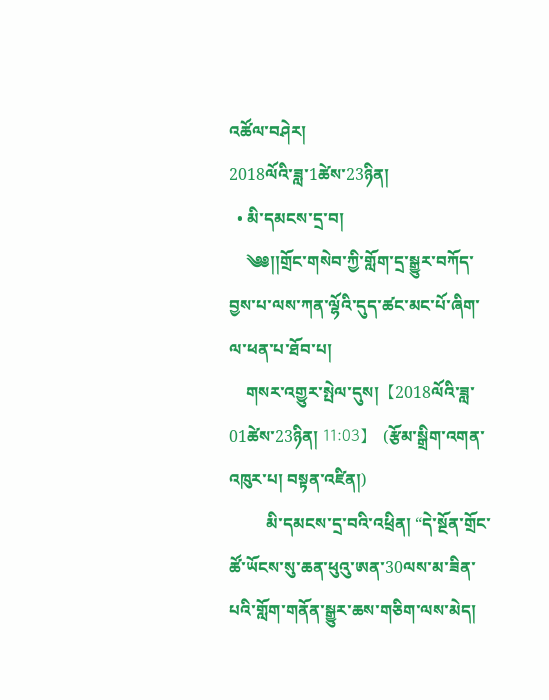འཚོལ་བཤེར།
2018ལོའི་ཟླ་1ཚེས་23ཉིན།
  • མི་དམངས་དྲ་བ།
    ༄༅།།གྲོང་གསེབ་ཀྱི་གློག་དྲ་སྒྱུར་བཀོད་བྱས་པ་ལས་ཀན་ལྷོའི་དུད་ཚང་མང་པོ་ཞིག་ལ་ཕན་པ་ཐོབ་པ།
    གསར་འགྱུར་སྤེལ་དུས།  【2018ལོའི་ཟླ་ 01ཚེས་23ཉིན། 11:03】   (རྩོམ་སྒྲིག་འགན་འཁུར་པ། བསྟན་འཛིན།)
         མི་དམངས་དྲ་བའི་འཕྲིན། “དེ་སྔོན་གྲོང་ཚོ་ཡོངས་སུ་ཆན་ཕུའུ་ཨན་30ལས་མ་ཟིན་པའི་གློག་གནོན་སྒྱུར་ཆས་གཅིག་ལས་མེད།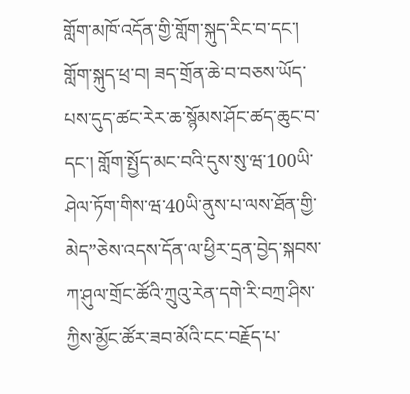གློག་མཁོ་འདོན་གྱི་གློག་སྐུད་རིང་བ་དང་། གློག་སྐུད་ཕྲ་བ། ཟད་གྲོན་ཆེ་བ་བཅས་ཡོད་པས་དུད་ཚང་རེར་ཆ་སྙོམས་ཤོང་ཚད་ཆུང་བ་དང་། གློག་སྤྱོད་མང་བའི་དུས་སུ་ཝ་100ཡི་ཤེལ་ཏོག་གིས་ཝ་40ཡི་ནུས་པ་ལས་ཐོན་གྱི་མེད”ཅེས་འདས་དོན་ལ་ཕྱིར་དྲན་བྱེད་སྐབས་ཀ་ཤུལ་གྲོང་ཚོའི་ཀྲུའུ་རེན་དགེ་རི་བཀྲ་ཤིས་ཀྱིས་མྱོང་ཚོར་ཟབ་མོའི་ངང་བརྗོད་པ་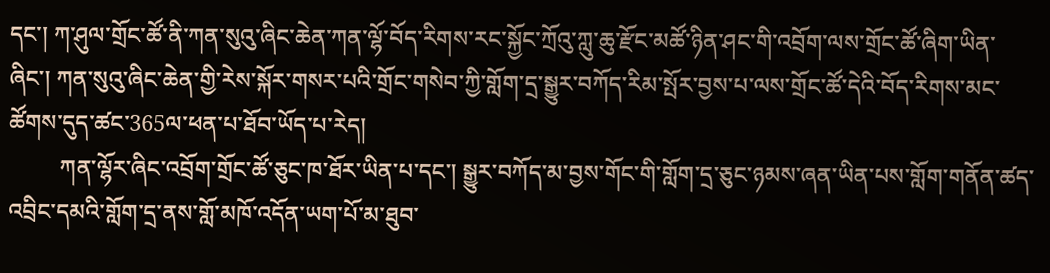དང་། ཀ་ཤུལ་གྲོང་ཚོ་ནི་ཀན་སུའུ་ཞིང་ཆེན་ཀན་ལྷོ་བོད་རིགས་རང་སྐྱོང་ཀྲོའུ་ཀླུ་ཆུ་རྫོང་མཚོ་ཉིན་ཤང་གི་འབྲོག་ལས་གྲོང་ཚོ་ཞིག་ཡིན་ཞིང་། ཀན་སུའུ་ཞིང་ཆེན་གྱི་རེས་སྐོར་གསར་པའི་གྲོང་གསེབ་ཀྱི་གློག་དྲ་སྒྱུར་བཀོད་རིམ་སྤོར་བྱས་པ་ལས་གྲོང་ཚོ་དེའི་བོད་རིགས་མང་ཚོགས་དུད་ཚང་365ལ་ཕན་པ་ཐོབ་ཡོད་པ་རེད།
         ཀན་ལྷོར་ཞིང་འབྲོག་གྲོང་ཚོ་ཅུང་ཁ་ཐོར་ཡིན་པ་དང་། སྒྱུར་བཀོད་མ་བྱས་གོང་གི་གློག་དྲ་ཅུང་ཉམས་ཞན་ཡིན་པས་གློག་གནོན་ཚད་འབྲིང་དམའི་གློག་དྲ་ནས་གློ་མཁོ་འདོན་ཡག་པོ་མ་ཐུབ་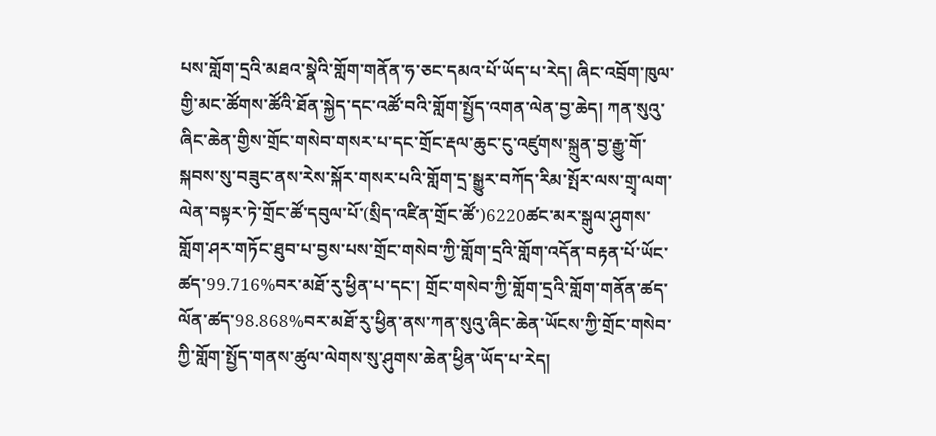པས་གློག་དྲའི་མཐའ་སྣེའི་གློག་གནོན་ཧ་ཅང་དམའ་པོ་ཡོད་པ་རེད། ཞིང་འབྲོག་ཁུལ་གྱི་མང་ཚོགས་ཚོའི་ཐོན་སྐྱེད་དང་འཚོ་བའི་གློག་སྤྱོད་འགན་ལེན་བྱ་ཆེད། ཀན་སུའུ་ཞིང་ཆེན་གྱིས་གྲོང་གསེབ་གསར་པ་དང་གྲོང་རྡལ་ཆུང་ངུ་འཛུགས་སྐྲུན་བྱ་རྒྱུ་གོ་སྐབས་སུ་བཟུང་ནས་རེས་སྐོར་གསར་པའི་གློག་དྲ་སྒྱུར་བཀོད་རིམ་སྤོར་ལས་གྲྭ་ལག་ལེན་བསྟར་ཏེ་གྲོང་ཚོ་དབུལ་པོ་(སྲིད་འཛིན་གྲོང་ཚོ་)6220ཚང་མར་སྒུལ་ཤུགས་གློག་ཤར་གཏོང་ཐུབ་པ་བྱས་པས་གྲོང་གསེབ་ཀྱི་གློག་དྲའི་གློག་འདོན་བརྟན་པོ་ཡོང་ཚད་99.716%བར་མཐོ་རུ་ཕྱིན་པ་དང་། གྲོང་གསེབ་ཀྱི་གློག་དྲའི་གློག་གནོན་ཚད་ལོན་ཚད་98.868%བར་མཐོ་རུ་ཕྱིན་ནས་ཀན་སུའུ་ཞིང་ཆེན་ཡོངས་ཀྱི་གྲོང་གསེབ་ཀྱི་གློག་སྤྱོད་གནས་ཚུལ་ལེགས་སུ་ཤུགས་ཆེན་ཕྱིན་ཡོད་པ་རེད།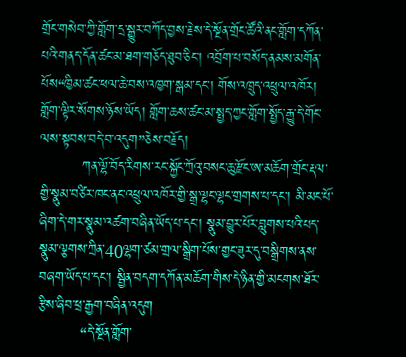གྲོང་གསེབ་ཀྱི་གློག་དྲ་སྒྱུར་བཀོད་བྱས་རྗེས་དེ་སྔོན་གྲོང་ཚོའི་ནང་གློག་དཀོན་པའི་གནད་དོན་ཚང་མ་ཐག་གཅོད་ཐུབ་ཅིང་། འབྲོག་པ་བསོད་ནམས་མགོན་པོས“ཁྱིམ་ཚང་ཕལ་ཆེ་བས་འཁྱག་སྒམ་དང་། གོས་འཁྲུད་འཕྲུལ་འཁོར། གློག་ལྟིར་སོགས་ཉོས་ཡོད། གློག་ཆས་ཚང་མ་སྤྱད་ཀྱང་གློག་སྤྱོད་རྒྱུ་དེ་གོང་ལས་སྟབས་བདེ་བ་འདུག”ཅེས་བརྗོད།
         ཀན་ལྷོ་བོད་རིགས་རང་སྐྱོང་ཀྲོའུ་བསང་ཆུ་རྫོང་ཨ་མཆོག་གྲོང་རྡལ་གྱི་སྣུམ་བཙིར་ཁང་ནང་འཕྲུལ་འཁོར་གྱི་སྒྲ་ལྷང་ལྷང་གྲགས་པ་དང་། མི་མང་པོ་ཞིག་དེ་གར་སྣུམ་འཚག་བཞིན་ཡོད་པ་དང་། སྣུམ་བྱུར་པོར་བླུགས་པའི་པད་སྣུམ་ལྕགས་ཀྲིན་40ལྷག་ཙམ་གྲལ་སྒྲིག་པོས་གྱང་ཟུར་དུ་བསྒྲིགས་ནས་བཞག་ཡོད་པ་དང་། སྦྱིན་བདག་དཀོན་མཆོག་གིས་དེ་ཉིན་གྱི་མངགས་ཐོར་རྩིས་ཞིབ་ཕྲ་རྒྱག་བཞིན་འདུག
         “དེ་སྔོན་གློག་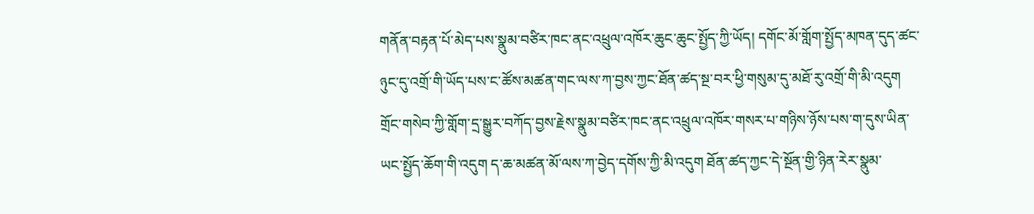གནོན་བརྟན་པོ་མེད་པས་སྣུམ་བཙིར་ཁང་ནང་འཕྲུལ་འཁོར་ཆུང་ཆུང་སྤྱོད་ཀྱི་ཡོད། དགོང་མོ་གློག་སྤྱོད་མཁན་དུད་ཚང་ཉུང་དུ་འགྲོ་གི་ཡོད་པས་ང་ཚོས་མཚན་གང་ལས་ཀ་བྱས་ཀྱང་ཐོན་ཚད་སྔ་བར་ཕྱི་གསུམ་དུ་མཐོ་རུ་འགྲོ་གི་མི་འདུག གྲོང་གསེབ་ཀྱི་གློག་དྲ་སྒྱུར་བཀོད་བྱས་རྗེས་སྣུམ་བཙིར་ཁང་ནང་འཕྲུལ་འཁོར་གསར་པ་གཉིས་ཉོས་པས་ག་དུས་ཡིན་ཡང་སྤྱོད་ཆོག་གི་འདུག ད་ཆ་མཚན་མོ་ལས་ཀ་བྱེད་དགོས་ཀྱི་མི་འདུག ཐོན་ཚད་ཀྱང་དེ་སྔོན་གྱི་ཉིན་རེར་སྣུམ་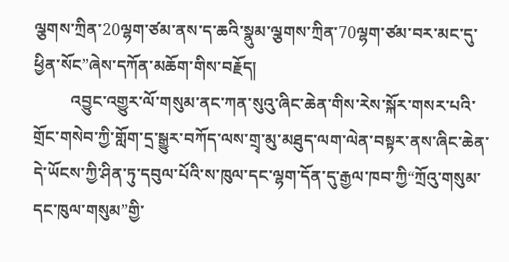ལྕགས་ཀྲིན་20ལྷག་ཙམ་ནས་ད་ཆའི་སྣུམ་ལྕགས་ཀྲིན་70ལྷག་ཙམ་བར་མང་དུ་ཕྱིན་སོང”ཞེས་དཀོན་མཆོག་གིས་བརྗོད།
         འབྱུང་འགྱུར་ལོ་གསུམ་ནང་ཀན་སུའུ་ཞིང་ཆེན་གིས་རེས་སྐོར་གསར་པའི་གྲོང་གསེབ་ཀྱི་གློག་དྲ་སྒྱུར་བཀོད་ལས་གྲྭ་མུ་མཐུད་ལག་ལེན་བསྟར་ནས་ཞིང་ཆེན་དེ་ཡོངས་ཀྱི་ཤིན་ཏུ་དབུལ་པོའི་ས་ཁུལ་དང་ལྷག་དོན་དུ་རྒྱལ་ཁབ་ཀྱི“ཀྲོའུ་གསུམ་དང་ཁུལ་གསུམ”གྱི་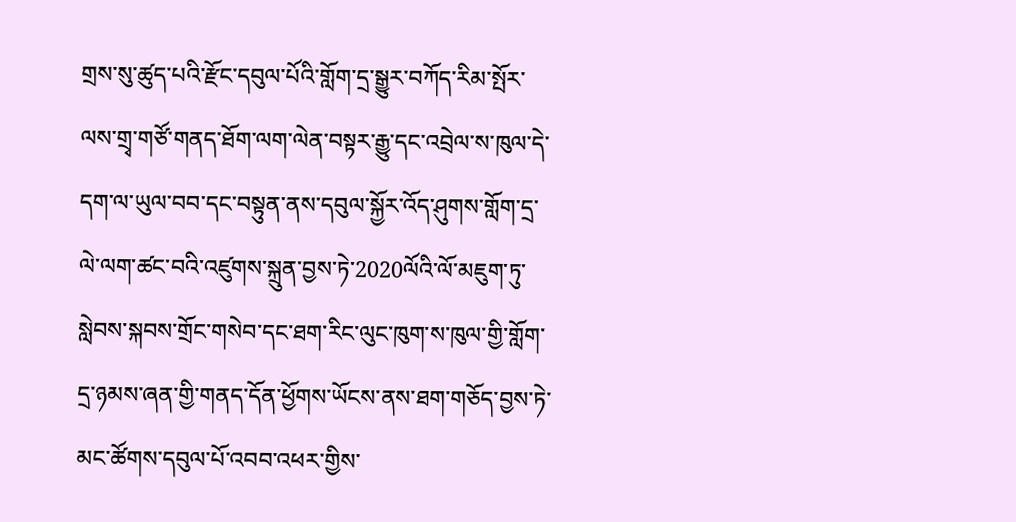གྲས་སུ་ཚུད་པའི་རྫོང་དབུལ་པོའི་གློག་དྲ་སྒྱུར་བཀོད་རིམ་སྤོར་ལས་གྲྭ་གཙོ་གནད་ཐོག་ལག་ལེན་བསྟར་རྒྱུ་དང་འབྲེལ་ས་ཁུལ་དེ་དག་ལ་ཡུལ་བབ་དང་བསྟུན་ནས་དབུལ་སྐྱོར་འོད་ཤུགས་གློག་དྲ་ལེ་ལག་ཚང་བའི་འཛུགས་སྐྲུན་བྱས་ཏེ་2020ལོའི་ལོ་མཇུག་ཏུ་སླེབས་སྐབས་གྲོང་གསེབ་དང་ཐག་རིང་ལུང་ཁུག་ས་ཁུལ་གྱི་གློག་དྲ་ཉམས་ཞན་གྱི་གནད་དོན་ཕྱོགས་ཡོངས་ནས་ཐག་གཅོད་བྱས་ཏེ་མང་ཚོགས་དབུལ་པོ་འབབ་འཕར་གྱིས་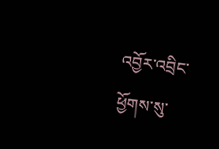འབྱོར་འབྲིང་ཕྱོགས་སུ་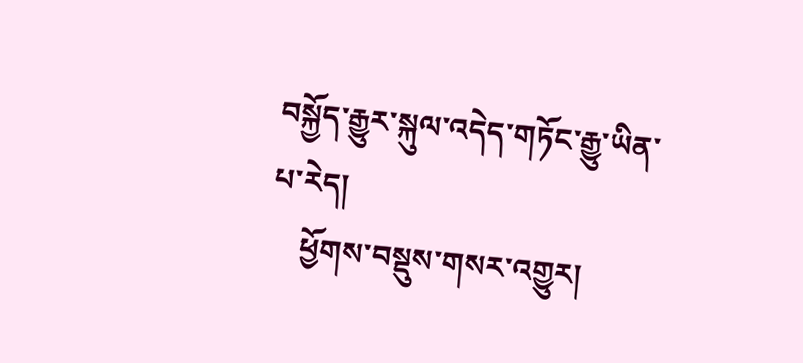བསྐྱོད་རྒྱུར་སྐུལ་འདེད་གཏོང་རྒྱུ་ཡིན་པ་རེད།
    ཕྱོགས་བསྡུས་གསར་འགྱུར།